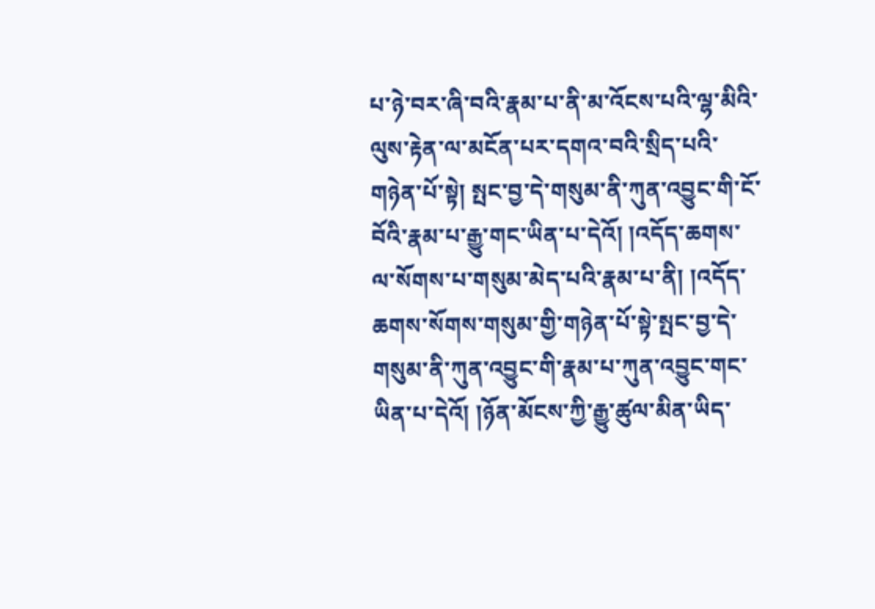པ་ཉེ་བར་ཞི་བའི་རྣམ་པ་ནི་མ་འོངས་པའི་ལྷ་མིའི་ལུས་རྟེན་ལ་མངོན་པར་དགའ་བའི་སྲིད་པའི་གཉེན་པོ་སྟེ། སྤང་བྱ་དེ་གསུམ་ནི་ཀུན་འབྱུང་གི་ངོ་བོའི་རྣམ་པ་རྒྱུ་གང་ཡིན་པ་དེའོ། །འདོད་ཆགས་ལ་སོགས་པ་གསུམ་མེད་པའི་རྣམ་པ་ནི། །འདོད་ཆགས་སོགས་གསུམ་གྱི་གཉེན་པོ་སྟེ་སྤང་བྱ་དེ་གསུམ་ནི་ཀུན་འབྱུང་གི་རྣམ་པ་ཀུན་འབྱུང་གང་ཡིན་པ་དེའོ། །ཉོན་མོངས་ཀྱི་རྒྱུ་ཚུལ་མིན་ཡིད་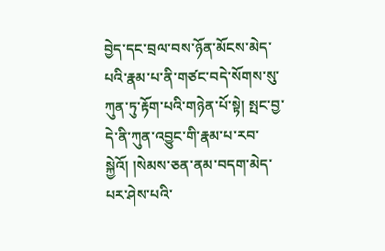བྱེད་དང་བྲལ་བས་ཉོན་མོངས་མེད་པའི་རྣམ་པ་ནི་གཙང་བདེ་སོགས་སུ་ཀུན་ཏུ་རྟོག་པའི་གཉེན་པོ་སྟེ། སྤང་བྱ་དེ་ནི་ཀུན་འབྱུང་གི་རྣམ་པ་རབ་སྐྱེའོ། །སེམས་ཅན་ནམ་བདག་མེད་པར་ཤེས་པའི་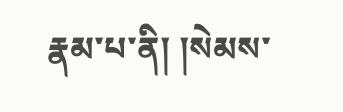རྣམ་པ་ནི། །སེམས་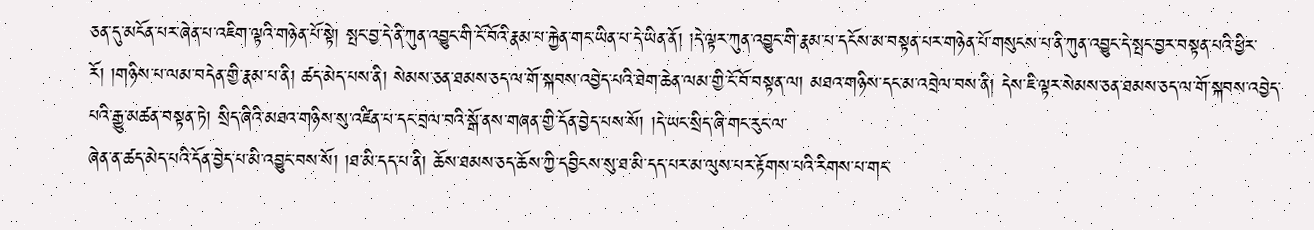ཅན་དུ་མངོན་པར་ཞེན་པ་འཇིག་ལྟའི་གཉེན་པོ་སྟེ། སྤང་བྱ་དེ་ནི་ཀུན་འབྱུང་གི་ངོ་བོའི་རྣམ་པ་རྐྱེན་གང་ཡིན་པ་དེ་ཡིན་ནོ། །དེ་ལྟར་ཀུན་འབྱུང་གི་རྣམ་པ་དངོས་མ་བསྟན་པར་གཉེན་པོ་གསུངས་པ་ནི་ཀུན་འབྱུང་དེ་སྤང་བྱར་བསྟན་པའི་ཕྱིར་རོ། །གཉིས་པ་ལམ་བདེན་གྱི་རྣམ་པ་ནི། ཚད་མེད་པས་ནི། སེམས་ཅན་ཐམས་ཅད་ལ་གོ་སྐབས་འབྱེད་པའི་ཐེག་ཆེན་ལམ་གྱི་ངོ་བོ་བསྟན་ལ། མཐའ་གཉིས་དང་མ་འབྲེལ་བས་ནི། དེས་ཇི་ལྟར་སེམས་ཅན་ཐམས་ཅད་ལ་གོ་སྐབས་འབྱེད་པའི་རྒྱུ་མཚན་བསྟན་ཏེ། སྲིད་ཞིའི་མཐའ་གཉིས་སུ་འཛིན་པ་དང་བྲལ་བའི་སྒོ་ནས་གཞན་གྱི་དོན་བྱེད་པས་སོ། །དེ་ཡང་སྲིད་ཞི་གང་རུང་ལ་
ཞེན་ན་ཚད་མེད་པའི་དོན་བྱེད་པ་མི་འབྱུང་བས་སོ། །ཐ་མི་དད་པ་ནི། ཆོས་ཐམས་ཅད་ཆོས་ཀྱི་དབྱིངས་སུ་ཐ་མི་དད་པར་མ་ལུས་པར་རྟོགས་པའི་རིགས་པ་གང་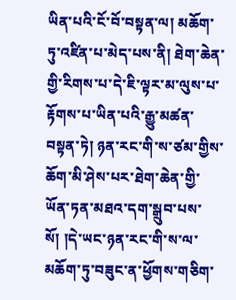ཡིན་པའི་ངོ་བོ་བསྟན་ལ། མཆོག་ཏུ་འཛིན་པ་མེད་པས་ནི། ཐེག་ཆེན་གྱི་རིགས་པ་དེ་ཇི་ལྟར་མ་ལུས་པ་རྟོགས་པ་ཡིན་པའི་རྒྱུ་མཚན་བསྟན་ཏེ། ཉན་རང་གི་ས་ཙམ་གྱིས་ཆོག་མི་ཤེས་པར་ཐེག་ཆེན་གྱི་ཡོན་ཏན་མཐའ་དག་སྒྲུབ་པས་སོ། །དེ་ཡང་ཉན་རང་གི་ས་ལ་མཆོག་ཏུ་བཟུང་ན་ཕྱོགས་གཅིག་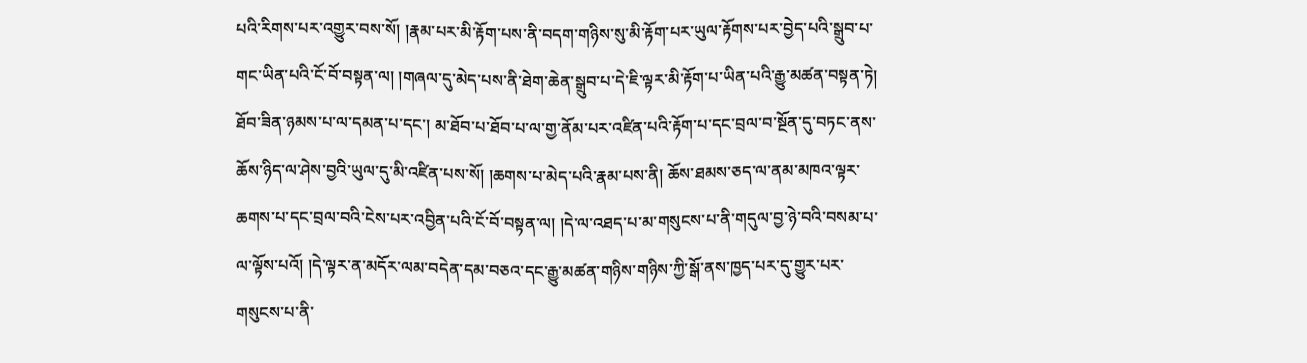པའི་རིགས་པར་འགྱུར་བས་སོ། །རྣམ་པར་མི་རྟོག་པས་ནི་བདག་གཉིས་སུ་མི་རྟོག་པར་ཡུལ་རྟོགས་པར་བྱེད་པའི་སྒྲུབ་པ་གང་ཡིན་པའི་ངོ་བོ་བསྟན་ལ། །གཞལ་དུ་མེད་པས་ནི་ཐེག་ཆེན་སྒྲུབ་པ་དེ་ཇི་ལྟར་མི་རྟོག་པ་ཡིན་པའི་རྒྱུ་མཚན་བསྟན་ཏེ། ཐོབ་ཟིན་ཉམས་པ་ལ་དམན་པ་དང་། མ་ཐོབ་པ་ཐོབ་པ་ལ་གྱ་ནོམ་པར་འཛིན་པའི་རྟོག་པ་དང་བྲལ་བ་སྔོན་དུ་བཏང་ནས་ཆོས་ཉིད་ལ་ཤེས་བྱའི་ཡུལ་དུ་མི་འཛིན་པས་སོ། །ཆགས་པ་མེད་པའི་རྣམ་པས་ནི། ཆོས་ཐམས་ཅད་ལ་ནམ་མཁའ་ལྟར་ཆགས་པ་དང་བྲལ་བའི་ངེས་པར་འབྱིན་པའི་ངོ་བོ་བསྟན་ལ། །དེ་ལ་འཐད་པ་མ་གསུངས་པ་ནི་གདུལ་བྱ་ཉེ་བའི་བསམ་པ་ལ་ལྟོས་པའོ། །དེ་ལྟར་ན་མདོར་ལམ་བདེན་དམ་བཅའ་དང་རྒྱུ་མཚན་གཉིས་གཉིས་ཀྱི་སྒོ་ནས་ཁྱད་པར་དུ་གྱུར་པར་གསུངས་པ་ནི་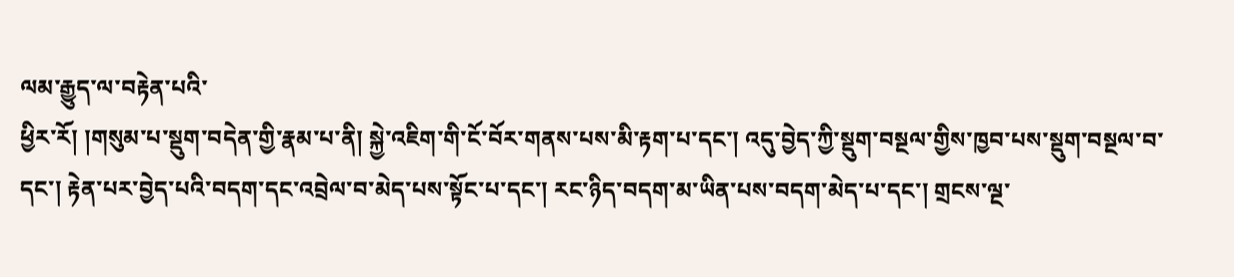ལམ་རྒྱུད་ལ་བརྟེན་པའི་
ཕྱིར་རོ། །གསུམ་པ་སྡུག་བདེན་གྱི་རྣམ་པ་ནི། སྐྱེ་འཇིག་གི་ངོ་བོར་གནས་པས་མི་རྟག་པ་དང་། འདུ་བྱེད་ཀྱི་སྡུག་བསྔལ་གྱིས་ཁྱབ་པས་སྡུག་བསྔལ་བ་དང་། རྟེན་པར་བྱེད་པའི་བདག་དང་འབྲེལ་བ་མེད་པས་སྟོང་པ་དང་། རང་ཉིད་བདག་མ་ཡིན་པས་བདག་མེད་པ་དང་། གྲངས་ལྔ་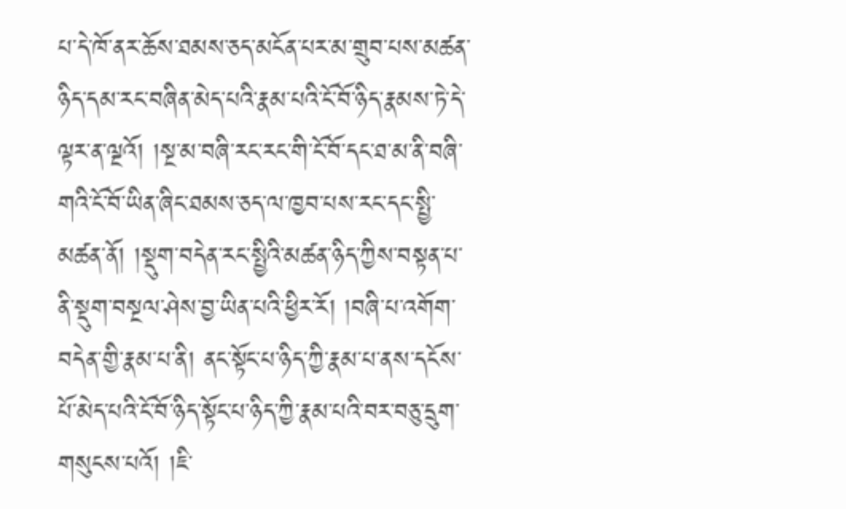པ་དེ་ཁོ་ནར་ཆོས་ཐམས་ཅད་མངོན་པར་མ་གྲུབ་པས་མཚན་ཉིད་དམ་རང་བཞིན་མེད་པའི་རྣམ་པའི་ངོ་བོ་ཉིད་རྣམས་ཏེ་དེ་ལྟར་ན་ལྔའོ། །སྔ་མ་བཞི་རང་རང་གི་ངོ་བོ་དང་ཐ་མ་ནི་བཞི་གའི་ངོ་བོ་ཡིན་ཞིང་ཐམས་ཅད་ལ་ཁྱབ་པས་རང་དང་སྤྱི་མཚན་ནོ། །སྡུག་བདེན་རང་སྤྱིའི་མཚན་ཉིད་ཀྱིས་བསྟན་པ་ནི་སྡུག་བསྔལ་ཤེས་བྱ་ཡིན་པའི་ཕྱིར་རོ། །བཞི་པ་འགོག་བདེན་གྱི་རྣམ་པ་ནི། ནང་སྟོང་པ་ཉིད་ཀྱི་རྣམ་པ་ནས་དངོས་པོ་མེད་པའི་ངོ་བོ་ཉིད་སྟོང་པ་ཉིད་ཀྱི་རྣམ་པའི་བར་བཅུ་དྲུག་གསུངས་པའོ། །ཇི་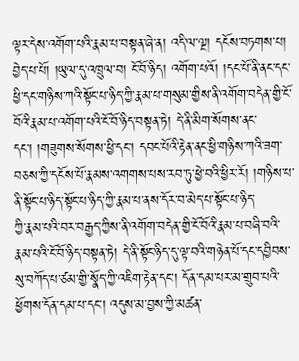ལྟར་དེས་འགོག་པའི་རྣམ་པ་བསྟན་ཞེ་ན། འདི་ལ་ལྔ། དངོས་བཏགས་པ། བྱེད་པ་པོ། །ཡུལ་དུ་འཁྲུལ་བ། ངོ་བོ་ཉིད། འགོག་པའོ། །དང་པོ་ནི་ནང་དང་ཕྱི་དང་གཉིས་ཀའི་སྟོང་པ་ཉིད་ཀྱི་རྣམ་པ་གསུམ་གྱིས་ནི་འགོག་བདེན་གྱི་ངོ་བོའི་རྣམ་པ་འགོག་པའི་ངོ་བོ་ཉིད་བསྟན་ཏེ། དེ་ནི་མིག་སོགས་ནང་དང་། །གཟུགས་སོགས་ཕྱི་དང་། དབང་པོའི་རྟེན་ནང་ཕྱི་གཉིས་ཀའི་ཟག་བཅས་ཀྱི་དངོས་པོ་རྣམས་འགགས་པས་རབ་ཏུ་ཕྱེ་བའི་ཕྱིར་རོ། །གཉིས་པ་ནི་སྟོང་པ་ཉིད་སྟོང་པ་ཉིད་ཀྱི་རྣམ་པ་ནས་དོར་བ་མེད་པ་སྟོང་པ་ཉིད་
ཀྱི་རྣམ་པའི་བར་བརྒྱད་ཀྱིས་ནི་འགོག་བདེན་གྱི་ངོ་བོའི་རྣམ་པ་བཞི་བའི་རྣམ་པའི་ངོ་བོ་ཉིད་བསྟན་ཏེ། དེ་ནི་སྟོང་ཉིད་དུ་ལྟ་བའི་གཉེན་པོ་དང་དབྱིབས་སུ་བཀོད་པ་ཙམ་གྱི་སྣོད་ཀྱི་འཇིག་རྟེན་དང་། དོན་དམ་པར་མ་གྲུབ་པའི་ཕྱོགས་དོན་དམ་པ་དང་། འདུས་མ་བྱས་ཀྱི་མཚན་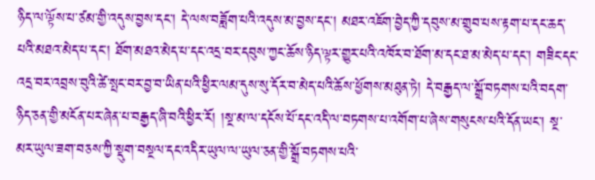ཉིད་ལ་ལྟོས་པ་ཙམ་གྱི་འདུས་བྱས་དང་། དེ་ལས་བཟློག་པའི་འདུས་མ་བྱས་དང་། མཐར་འཇོག་བྱེད་ཀྱི་དབུས་མ་གྲུབ་པས་རྟག་པ་དང་ཆད་པའི་མཐའ་མེད་པ་དང་། ཐོག་མཐའ་མེད་པ་དང་འདྲ་བར་དབུས་ཀྱང་ཆོས་ཉིད་ལྟར་གྱུར་པའི་འཁོར་བ་ཐོག་མ་དང་ཐ་མ་མེད་པ་དང་། གཟིང་དང་འདྲ་བར་འབྲས་བུའི་ཚེ་སྤང་བར་བྱ་བ་ཡིན་པའི་ཕྱིར་ལམ་དུས་སུ་དོར་བ་མེད་པའི་ཆོས་ཕྱོགས་མཐུན་ཏེ། དེ་བརྒྱད་ལ་སྒྲོ་བཏགས་པའི་བདག་ཉིད་ཅན་གྱི་མངོན་པར་ཞེན་པ་བརྒྱད་ཞི་བའི་ཕྱིར་རོ། །སྔ་མ་ལ་དངོས་པོ་དང་འདི་ལ་བཏགས་པ་འགོག་པ་ཞེས་གསུངས་པའི་དོན་ཡང་། སྔ་མར་ཡུལ་ཟག་བཅས་ཀྱི་སྡུག་བསྔལ་དང་འདིར་ཡུལ་ལ་ཡུལ་ཅན་གྱི་སྒྲོ་བཏགས་པའི་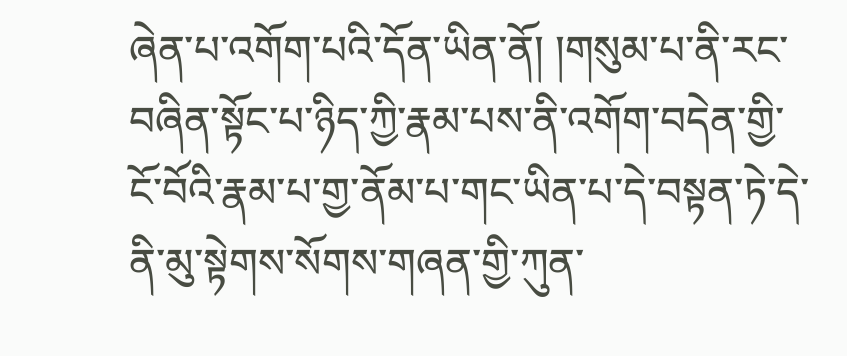ཞེན་པ་འགོག་པའི་དོན་ཡིན་ནོ། །གསུམ་པ་ནི་རང་བཞིན་སྟོང་པ་ཉིད་ཀྱི་རྣམ་པས་ནི་འགོག་བདེན་གྱི་ངོ་བོའི་རྣམ་པ་གྱ་ནོམ་པ་གང་ཡིན་པ་དེ་བསྟན་ཏེ་དེ་ནི་མུ་སྟེགས་སོགས་གཞན་གྱི་ཀུན་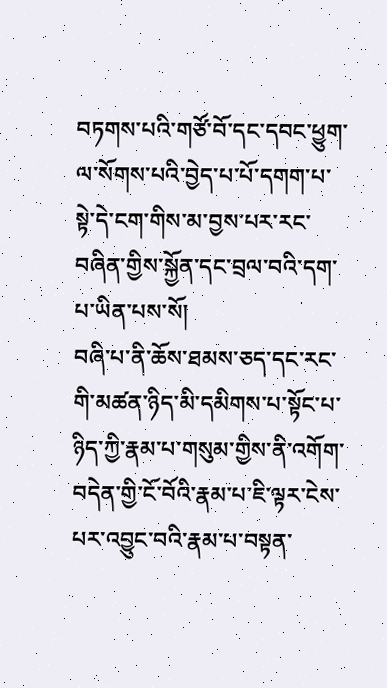བཏགས་པའི་གཙོ་བོ་དང་དབང་ཕྱུག་ལ་སོགས་པའི་བྱེད་པ་པོ་དགག་པ་སྟེ་དེ་ངག་གིས་མ་བྱས་པར་རང་བཞིན་གྱིས་སྐྱོན་དང་བྲལ་བའི་དག་པ་ཡིན་པས་སོ།
བཞི་པ་ནི་ཆོས་ཐམས་ཅད་དང་རང་གི་མཚན་ཉིད་མི་དམིགས་པ་སྟོང་པ་ཉིད་ཀྱི་རྣམ་པ་གསུམ་གྱིས་ནི་འགོག་བདེན་གྱི་ངོ་བོའི་རྣམ་པ་ཇི་ལྟར་ངེས་པར་འབྱུང་བའི་རྣམ་པ་བསྟན་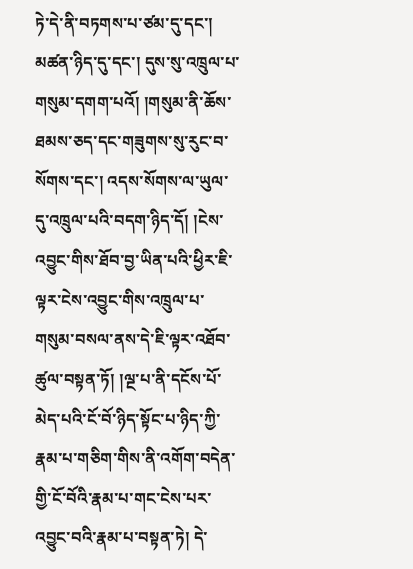ཏེ་དེ་ནི་བཏགས་པ་ཙམ་དུ་དང་། མཚན་ཉིད་དུ་དང་། དུས་སུ་འཁྲུལ་པ་གསུམ་དགག་པའོ། །གསུམ་ནི་ཆོས་ཐམས་ཅད་དང་གཟུགས་སུ་རུང་བ་སོགས་དང་། འདས་སོགས་ལ་ཡུལ་དུ་འཁྲུལ་པའི་བདག་ཉིད་དོ། །ངེས་འབྱུང་གིས་ཐོབ་བྱ་ཡིན་པའི་ཕྱིར་ཇི་ལྟར་ངེས་འབྱུང་གིས་འཁྲུལ་པ་གསུམ་བསལ་ནས་དེ་ཇི་ལྟར་འཐོབ་ཚུལ་བསྟན་ཏོ། །ལྔ་པ་ནི་དངོས་པོ་མེད་པའི་ངོ་བོ་ཉིད་སྟོང་པ་ཉིད་ཀྱི་རྣམ་པ་གཅིག་གིས་ནི་འགོག་བདེན་གྱི་ངོ་བོའི་རྣམ་པ་གང་ངེས་པར་འབྱུང་བའི་རྣམ་པ་བསྟན་ཏེ། དེ་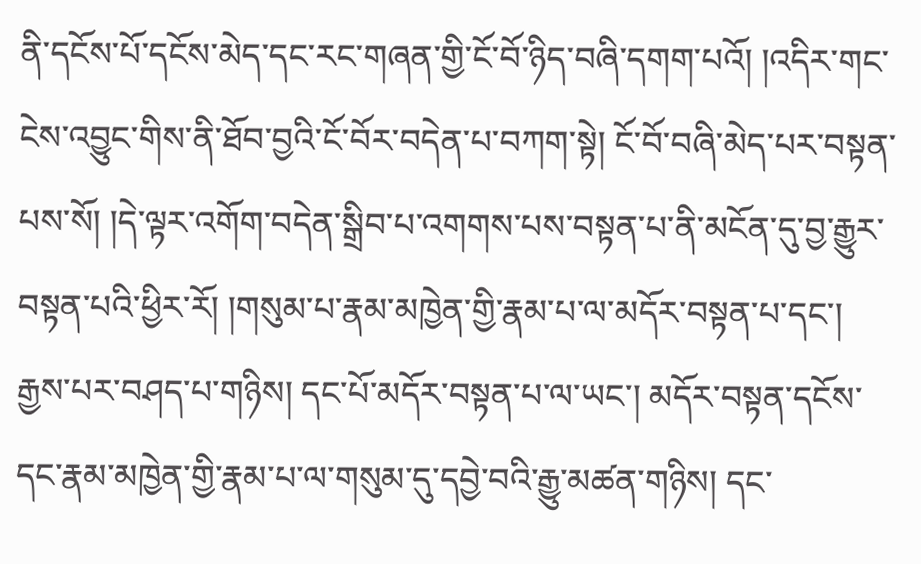ནི་དངོས་པོ་དངོས་མེད་དང་རང་གཞན་གྱི་ངོ་བོ་ཉིད་བཞི་དགག་པའོ། །འདིར་གང་ངེས་འབྱུང་གིས་ནི་ཐོབ་བྱའི་ངོ་བོར་བདེན་པ་བཀག་སྟེ། ངོ་བོ་བཞི་མེད་པར་བསྟན་པས་སོ། །དེ་ལྟར་འགོག་བདེན་སྒྲིབ་པ་འགགས་པས་བསྟན་པ་ནི་མངོན་དུ་བྱ་རྒྱུར་བསྟན་པའི་ཕྱིར་རོ། །གསུམ་པ་རྣམ་མཁྱེན་གྱི་རྣམ་པ་ལ་མདོར་བསྟན་པ་དང་། རྒྱས་པར་བཤད་པ་གཉིས། དང་པོ་མདོར་བསྟན་པ་ལ་ཡང་། མདོར་བསྟན་དངོས་དང་རྣམ་མཁྱེན་གྱི་རྣམ་པ་ལ་གསུམ་དུ་དབྱེ་བའི་རྒྱུ་མཚན་གཉིས། དང་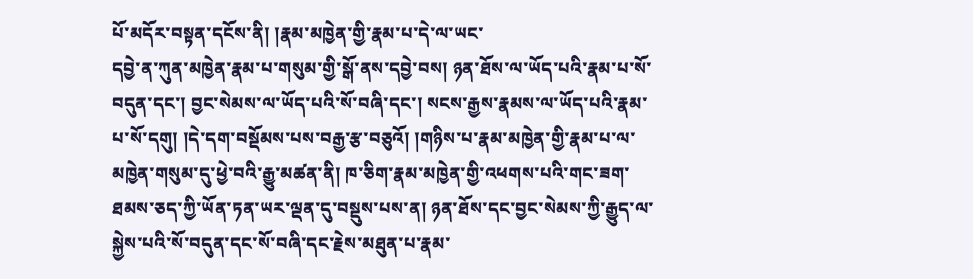པོ་མདོར་བསྟན་དངོས་ནི། །རྣམ་མཁྱེན་གྱི་རྣམ་པ་དེ་ལ་ཡང་
དབྱེ་ན་ཀུན་མཁྱེན་རྣམ་པ་གསུམ་གྱི་སྒོ་ནས་དབྱེ་བས། ཉན་ཐོས་ལ་ཡོད་པའི་རྣམ་པ་སོ་བདུན་དང་། བྱང་སེམས་ལ་ཡོད་པའི་སོ་བཞི་དང་། སངས་རྒྱས་རྣམས་ལ་ཡོད་པའི་རྣམ་པ་སོ་དགུ། །དེ་དག་བསྡོམས་པས་བརྒྱ་རྩ་བཅུའོ། །གཉིས་པ་རྣམ་མཁྱེན་གྱི་རྣམ་པ་ལ་མཁྱེན་གསུམ་དུ་ཕྱེ་བའི་རྒྱུ་མཚན་ནི། ཁ་ཅིག་རྣམ་མཁྱེན་གྱི་འཕགས་པའི་གང་ཟག་ཐམས་ཅད་ཀྱི་ཡོན་ཏན་ཡར་ལྡན་དུ་བསྡུས་པས་ན། ཉན་ཐོས་དང་བྱང་སེམས་ཀྱི་རྒྱུད་ལ་སྐྱེས་པའི་སོ་བདུན་དང་སོ་བཞི་དང་རྗེས་མཐུན་པ་རྣམ་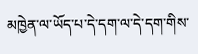མཁྱེན་ལ་ཡོད་པ་དེ་དག་ལ་དེ་དག་གིས་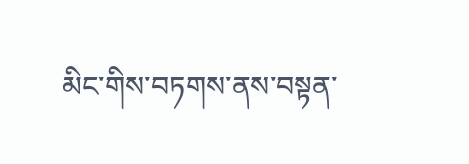མིང་གིས་བཏགས་ནས་བསྟན་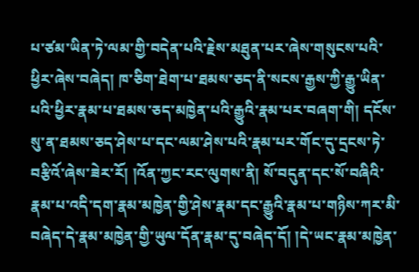པ་ཙམ་ཡིན་ཏེ་ལམ་གྱི་བདེན་པའི་རྗེས་མཐུན་པར་ཞེས་གསུངས་པའི་ཕྱིར་ཞེས་བཞེད། ཁ་ཅིག་ཐེག་པ་ཐམས་ཅད་ནི་སངས་རྒྱས་ཀྱི་རྒྱུ་ཡིན་པའི་ཕྱིར་རྣམ་པ་ཐམས་ཅད་མཁྱེན་པའི་རྒྱུའི་རྣམ་པར་བཞག་གི། དངོས་སུ་ན་ཐམས་ཅད་ཤེས་པ་དང་ལམ་ཤེས་པའི་རྣམ་པར་གོང་དུ་དྲངས་ཏེ་བརྩིའོ་ཞེས་ཟེར་རོ། །འོན་ཀྱང་རང་ལུགས་ནི། སོ་བདུན་དང་སོ་བཞིའི་རྣམ་པ་འདི་དག་རྣམ་མཁྱེན་གྱི་ཤེས་རྣམ་དང་རྒྱུའི་རྣམ་པ་གཉིས་ཀར་མི་བཞེད་དེ་རྣམ་མཁྱེན་གྱི་ཡུལ་དོན་རྣམ་དུ་བཞེད་དོ། །དེ་ཡང་རྣམ་མཁྱེན་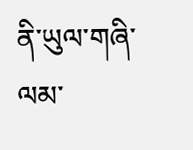ནི་ཡུལ་གཞི་ལམ་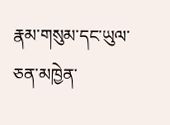རྣམ་གསུམ་དང་ཡུལ་ཅན་མཁྱེན་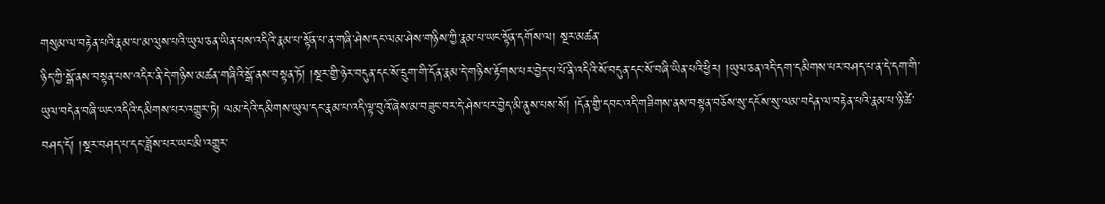གསུམ་ལ་བརྟེན་པའི་རྣམ་པ་མ་ལུས་པའི་ཡུལ་ཅན་ཡིན་པས་འདིའི་རྣམ་པ་སྟོན་པ་ན་གཞི་ཤེས་དང་ལམ་ཤེས་གཉིས་ཀྱི་རྣམ་པ་ཡང་སྟོན་དགོས་ལ། སྔར་མཚན་
ཉིད་ཀྱི་སྒོ་ནས་བསྟན་པས་འདིར་ནི་དེ་གཉིས་མཚན་གཞིའི་སྒོ་ནས་བསྟན་ཏོ། །སྔར་གྱི་ཉེར་བདུན་དང་སོ་དྲུག་གི་དོན་རྣམ་དེ་གཉིས་རྟོགས་པར་བྱེད་པ་པོ་ནི་འདིའི་སོ་བདུན་དང་སོ་བཞི་ཡིན་པའི་ཕྱིར། །ཡུལ་ཅན་འདི་དག་དམིགས་པར་བཤད་པ་ན་དེ་དག་གི་ཡུལ་བདེན་བཞི་ཡང་འདིའི་དམིགས་པར་འགྱུར་ཏེ། ལམ་དེའི་དམིགས་ཡུལ་དང་རྣམ་པ་འདི་ལྟ་བུའོ་ཞེས་མ་བཟུང་བར་དེ་ཤེས་པར་བྱེད་མི་ནུས་པས་སོ། །དོན་གྱི་དབང་འདི་གཟིགས་ནས་བསྟན་བཅོས་སུ་དངོས་སུ་ལམ་བདེན་ལ་བརྟེན་པའི་རྣམ་པ་ཉི་ཚེ་བཤད་དོ། །སྔར་བཤད་པ་དང་ཟློས་པར་ཡང་མི་འགྱུར་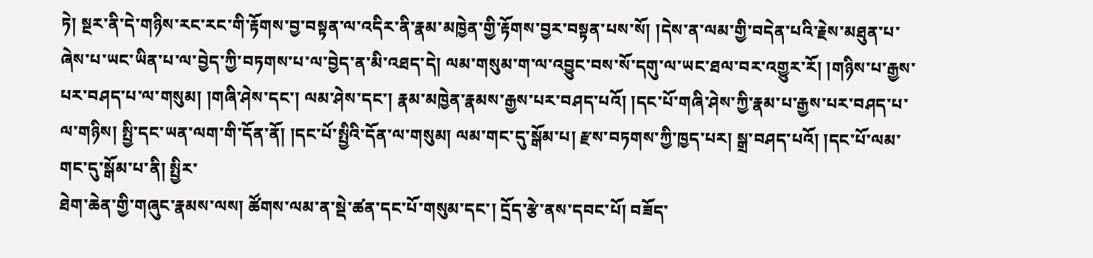ཏེ། སྔར་ནི་དེ་གཉིས་རང་རང་གི་རྟོགས་བྱ་བསྟན་ལ་འདིར་ནི་རྣམ་མཁྱེན་གྱི་རྟོགས་བྱར་བསྟན་པས་སོ། །དེས་ན་ལམ་གྱི་བདེན་པའི་རྗེས་མཐུན་པ་ཞེས་པ་ཡང་ཡིན་པ་ལ་བྱེད་ཀྱི་བཏགས་པ་ལ་བྱེད་ན་མི་འཐད་དེ། ལམ་གསུམ་ག་ལ་འབྱུང་བས་སོ་དགུ་ལ་ཡང་ཐལ་བར་འགྱུར་རོ། །གཉིས་པ་རྒྱས་པར་བཤད་པ་ལ་གསུམ། །གཞི་ཤེས་དང་། ལམ་ཤེས་དང་། རྣམ་མཁྱེན་རྣམས་རྒྱས་པར་བཤད་པའོ། །དང་པོ་གཞི་ཤེས་ཀྱི་རྣམ་པ་རྒྱས་པར་བཤད་པ་ལ་གཉིས། སྤྱི་དང་ཡན་ལག་གི་དོན་ནོ། །དང་པོ་སྤྱིའི་དོན་ལ་གསུམ། ལམ་གང་དུ་སྒོམ་པ། རྫས་བཏགས་ཀྱི་ཁྱད་པར། སྒྲ་བཤད་པའོ། །དང་པོ་ལམ་གང་དུ་སྒོམ་པ་ནི། སྤྱིར་
ཐེག་ཆེན་གྱི་གཞུང་རྣམས་ལས། ཚོགས་ལམ་ན་སྡེ་ཚན་དང་པོ་གསུམ་དང་། དྲོད་རྩེ་ནས་དབང་པོ། བཟོད་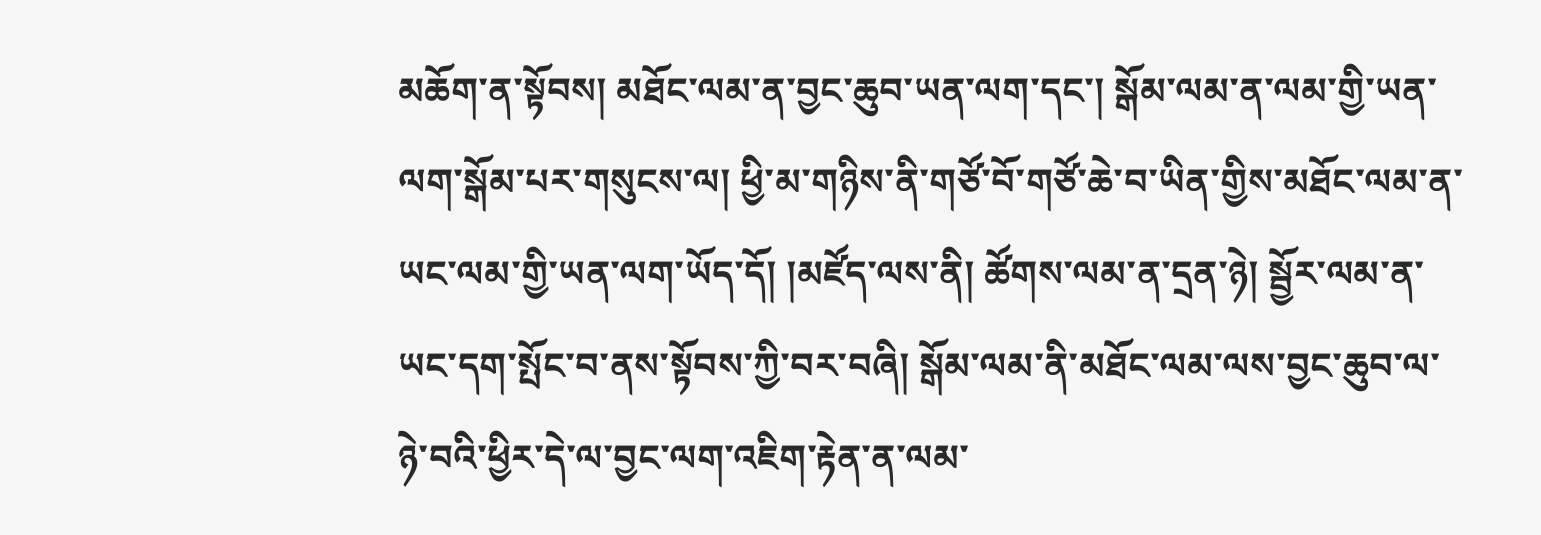མཆོག་ན་སྟོབས། མཐོང་ལམ་ན་བྱང་ཆུབ་ཡན་ལག་དང་། སྒོམ་ལམ་ན་ལམ་གྱི་ཡན་ལག་སྒོམ་པར་གསུངས་ལ། ཕྱི་མ་གཉིས་ནི་གཙོ་བོ་གཙོ་ཆེ་བ་ཡིན་གྱིས་མཐོང་ལམ་ན་ཡང་ལམ་གྱི་ཡན་ལག་ཡོད་དོ། །མཛོད་ལས་ནི། ཚོགས་ལམ་ན་དྲན་ཉེ། སྦྱོར་ལམ་ན་ཡང་དག་སྤོང་བ་ནས་སྟོབས་ཀྱི་བར་བཞི། སྒོམ་ལམ་ནི་མཐོང་ལམ་ལས་བྱང་ཆུབ་ལ་ཉེ་བའི་ཕྱིར་དེ་ལ་བྱང་ལག་འཇིག་རྟེན་ན་ལམ་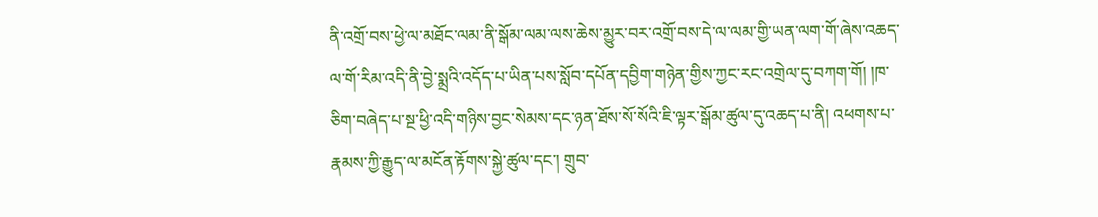ནི་འགྲོ་བས་ཕྱེ་ལ་མཐོང་ལམ་ནི་སྒོམ་ལམ་ལས་ཆེས་མྱུར་བར་འགྲོ་བས་དེ་ལ་ལམ་གྱི་ཡན་ལག་གོ་ཞེས་འཆད་ལ་གོ་རིམ་འདི་ནི་བྱེ་སྨྲའི་འདོད་པ་ཡིན་པས་སློབ་དཔོན་དབྱིག་གཉེན་གྱིས་ཀྱང་རང་འགྲེལ་དུ་བཀག་གོ། །ཁ་ཅིག་བཞེད་པ་སྔ་ཕྱི་འདི་གཉིས་བྱང་སེམས་དང་ཉན་ཐོས་སོ་སོའི་ཇི་ལྟར་སྒོམ་ཚུལ་དུ་འཆད་པ་ནི། འཕགས་པ་རྣམས་ཀྱི་རྒྱུད་ལ་མངོན་རྟོགས་སྐྱེ་ཚུལ་དང་། གྲུབ་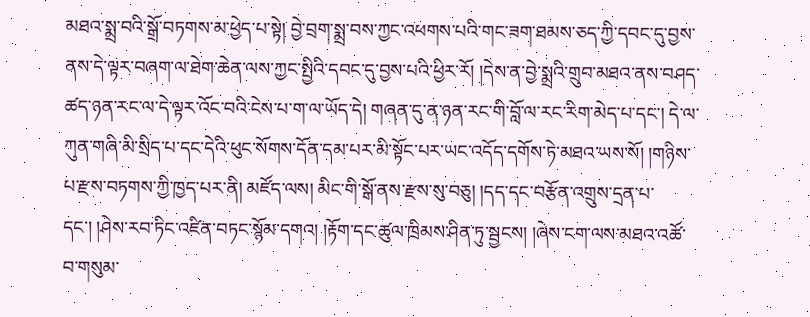མཐའ་སྨྲ་བའི་སྒྲོ་བཏགས་མ་ཕྱེད་པ་སྟེ། བྱེ་བྲག་སྨྲ་བས་ཀྱང་འཕགས་པའི་གང་ཟག་ཐམས་ཅད་ཀྱི་དབང་དུ་བྱས་ནས་དེ་ལྟར་བཞག་ལ་ཐེག་ཆེན་ལས་ཀྱང་སྤྱིའི་དབང་དུ་བྱས་པའི་ཕྱིར་རོ། །དེས་ན་བྱེ་སྨྲའི་གྲུབ་མཐའ་ནས་བཤད་ཚད་ཉན་རང་ལ་དེ་ལྟར་འོང་བའི་ངེས་པ་ག་ལ་ཡོད་དེ། གཞན་དུ་ན་ཉན་རང་གི་བློ་ལ་རང་རིག་མེད་པ་དང་། དེ་ལ་
ཀུན་གཞི་མི་སྲིད་པ་དང་དེའི་ཕུང་སོགས་དོན་དམ་པར་མི་སྟོང་པར་ཡང་འདོད་དགོས་ཏེ་མཐའ་ཡས་སོ། །གཉིས་པ་རྫས་བཏགས་ཀྱི་ཁྱད་པར་ནི། མཛོད་ལས། མིང་གི་སྒོ་ནས་རྫས་སུ་བཅུ། །དད་དང་བརྩོན་འགྲུས་དྲན་པ་དང་། །ཤེས་རབ་ཏིང་འཛིན་བཏང་སྙོམ་དགའ། །རྟོག་དང་ཚུལ་ཁྲིམས་ཤིན་ཏུ་སྦྱངས། །ཞེས་ངག་ལས་མཐའ་འཚོ་བ་གསུམ་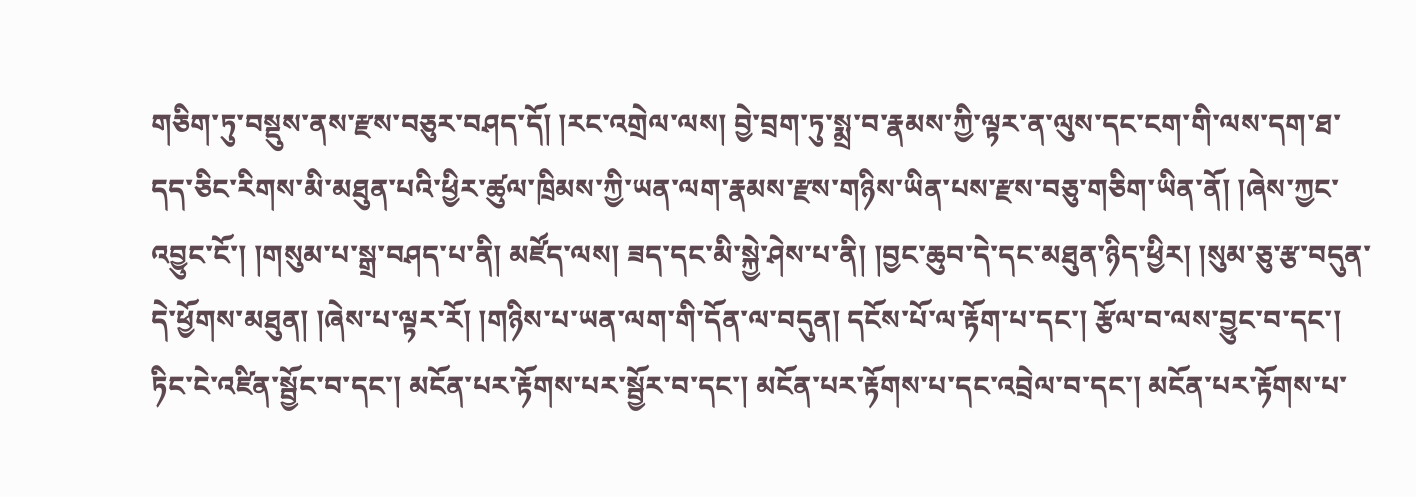གཅིག་ཏུ་བསྡུས་ནས་རྫས་བཅུར་བཤད་དོ། །རང་འགྲེལ་ལས། བྱེ་བྲག་ཏུ་སྨྲ་བ་རྣམས་ཀྱི་ལྟར་ན་ལུས་དང་ངག་གི་ལས་དག་ཐ་དད་ཅིང་རིགས་མི་མཐུན་པའི་ཕྱིར་ཚུལ་ཁྲིམས་ཀྱི་ཡན་ལག་རྣམས་རྫས་གཉིས་ཡིན་པས་རྫས་བཅུ་གཅིག་ཡིན་ནོ། །ཞེས་ཀྱང་འབྱུང་ངོ་། །གསུམ་པ་སྒྲ་བཤད་པ་ནི། མཛོད་ལས། ཟད་དང་མི་སྐྱེ་ཤེས་པ་ནི། །བྱང་ཆུབ་དེ་དང་མཐུན་ཉིད་ཕྱིར། །སུམ་ཅུ་རྩ་བདུན་དེ་ཕྱོགས་མཐུན། །ཞེས་པ་ལྟར་རོ། །གཉིས་པ་ཡན་ལག་གི་དོན་ལ་བདུན། དངོས་པོ་ལ་རྟོག་པ་དང་། རྩོལ་བ་ལས་བྱུང་བ་དང་། ཏིང་ངེ་འཛིན་སྦྱོང་བ་དང་། མངོན་པར་རྟོགས་པར་སྦྱོར་བ་དང་། མངོན་པར་རྟོགས་པ་དང་འབྲེལ་བ་དང་། མངོན་པར་རྟོགས་པ་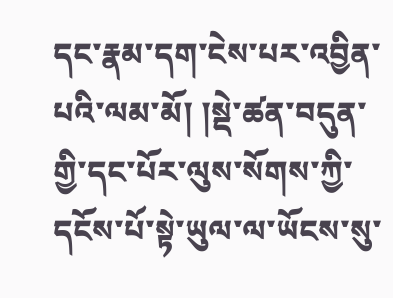དང་རྣམ་དག་ངེས་པར་འབྱིན་པའི་ལམ་མོ། །སྡེ་ཚན་བདུན་གྱི་དང་པོར་ལུས་སོགས་ཀྱི་དངོས་པོ་སྟེ་ཡུལ་ལ་ཡོངས་སུ་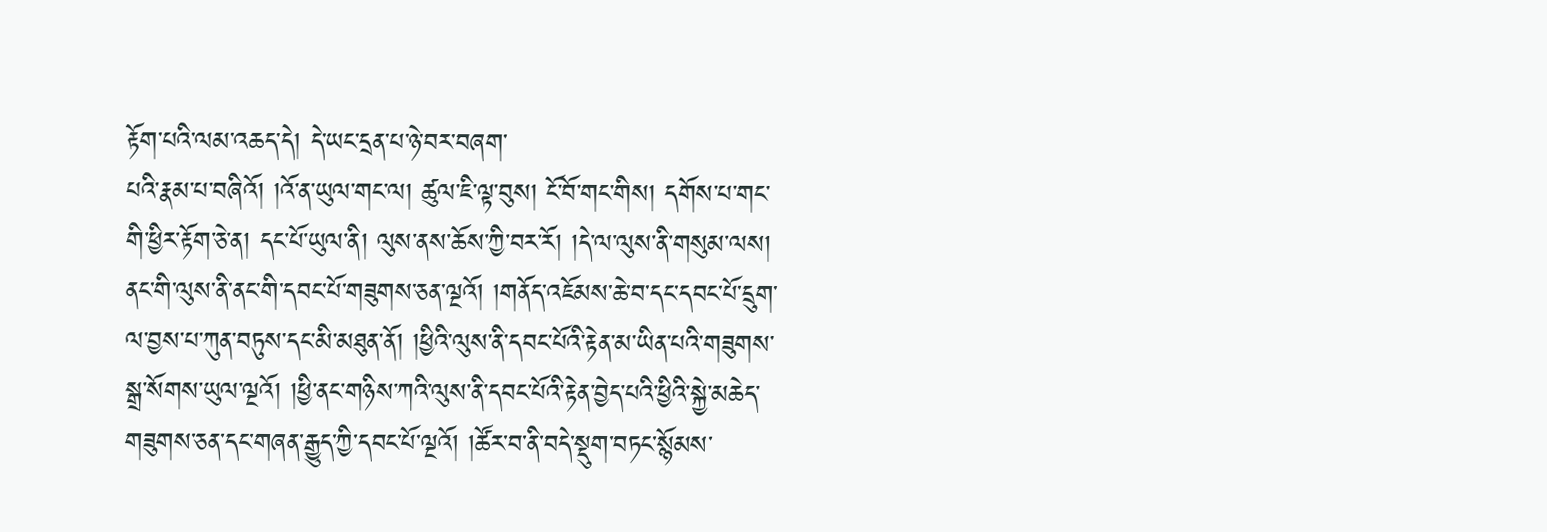རྟོག་པའི་ལམ་འཆད་དེ། དེ་ཡང་དྲན་པ་ཉེ་བར་བཞག་
པའི་རྣམ་པ་བཞིའོ། །འོ་ན་ཡུལ་གང་ལ། ཚུལ་ཇི་ལྟ་བུས། ངོ་བོ་གང་གིས། དགོས་པ་གང་གི་ཕྱིར་རྟོག་ཅེ་ན། དང་པོ་ཡུལ་ནི། ལུས་ནས་ཆོས་ཀྱི་བར་རོ། །དེ་ལ་ལུས་ནི་གསུམ་ལས། ནང་གི་ལུས་ནི་ནང་གི་དབང་པོ་གཟུགས་ཅན་ལྔའོ། །གནོད་འཇོམས་ཆེ་བ་དང་དབང་པོ་དྲུག་ལ་བྱས་པ་ཀུན་བཏུས་དང་མི་མཐུན་ནོ། །ཕྱིའི་ལུས་ནི་དབང་པོའི་རྟེན་མ་ཡིན་པའི་གཟུགས་སྒྲ་སོགས་ཡུལ་ལྔའོ། །ཕྱི་ནང་གཉིས་ཀའི་ལུས་ནི་དབང་པོའི་རྟེན་བྱེད་པའི་ཕྱིའི་སྐྱེ་མཆེད་གཟུགས་ཅན་དང་གཞན་རྒྱུད་ཀྱི་དབང་པོ་ལྔའོ། །ཚོར་བ་ནི་བདེ་སྡུག་བཏང་སྙོམས་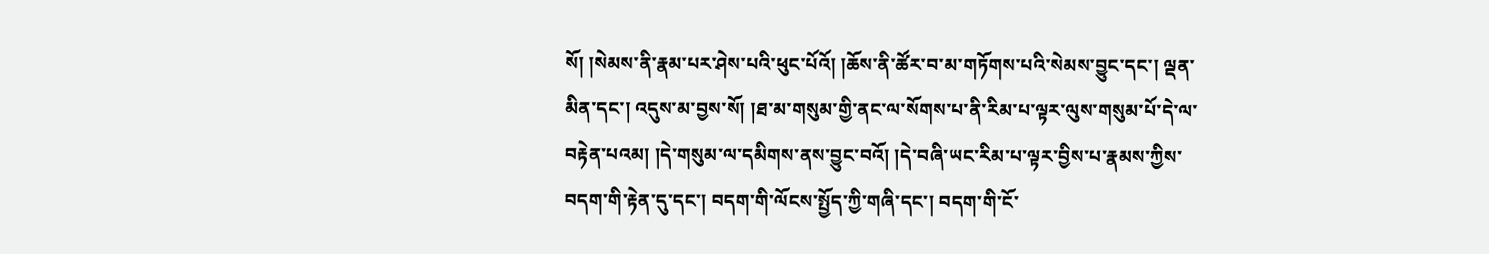སོ། །སེམས་ནི་རྣམ་པར་ཤེས་པའི་ཕུང་པོའོ། །ཆོས་ནི་ཚོར་བ་མ་གཏོགས་པའི་སེམས་བྱུང་དང་། ལྡན་མིན་དང་། འདུས་མ་བྱས་སོ། །ཐ་མ་གསུམ་གྱི་ནང་ལ་སོགས་པ་ནི་རིམ་པ་ལྟར་ལུས་གསུམ་པོ་དེ་ལ་བརྟེན་པའམ། །དེ་གསུམ་ལ་དམིགས་ནས་བྱུང་བའོ། །དེ་བཞི་ཡང་རིམ་པ་ལྟར་བྱིས་པ་རྣམས་ཀྱིས་བདག་གི་རྟེན་དུ་དང་། བདག་གི་ལོངས་སྤྱོད་ཀྱི་གཞི་དང་། བདག་གི་ངོ་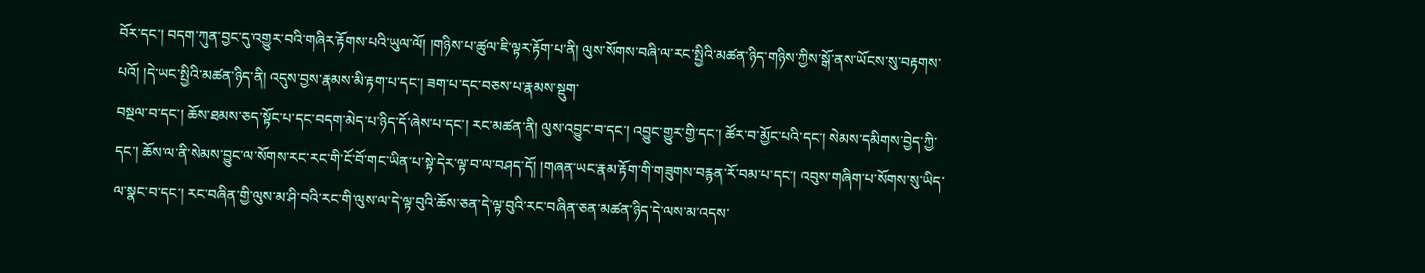བོར་དང་། བདག་ཀུན་བྱང་དུ་འགྱུར་བའི་གཞིར་རྟོགས་པའི་ཡུལ་ལོ། །གཉིས་པ་ཚུལ་ཇི་ལྟར་རྟོག་པ་ནི། ལུས་སོགས་བཞི་ལ་རང་སྤྱིའི་མཚན་ཉིད་གཉིས་ཀྱིས་སྒོ་ནས་ཡོངས་སུ་བརྟགས་པའོ། །དེ་ཡང་སྤྱིའི་མཚན་ཉིད་ནི། འདུས་བྱས་རྣམས་མི་རྟག་པ་དང་། ཟག་པ་དང་བཅས་པ་རྣམས་སྡུག་
བསྔལ་བ་དང་། ཆོས་ཐམས་ཅད་སྟོང་པ་དང་བདག་མེད་པ་ཉིད་དོ་ཞེས་པ་དང་། རང་མཚན་ནི། ལུས་འབྱུང་བ་དང་། འབྱུང་གྱུར་གྱི་དང་། ཚོར་བ་མྱོང་པའི་དང་། སེམས་དམིགས་བྱེད་ཀྱི་དང་། ཆོས་ལ་ནི་སེམས་བྱུང་ལ་སོགས་རང་རང་གི་ངོ་བོ་གང་ཡིན་པ་སྟེ་དེར་ལྟ་བ་ལ་བཤད་དོ། །གཞན་ཡང་རྣམ་རྟོག་གི་གཟུགས་བརྙན་རོ་བམ་པ་དང་། འབུས་གཞིག་པ་སོགས་སུ་ཡིད་ལ་སྣང་བ་དང་། རང་བཞིན་གྱི་ལུས་མ་ཤི་བའི་རང་གི་ལུས་ལ་དེ་ལྟ་བུའི་ཆོས་ཅན་དེ་ལྟ་བུའི་རང་བཞིན་ཅན་མཚན་ཉིད་དེ་ལས་མ་འདས་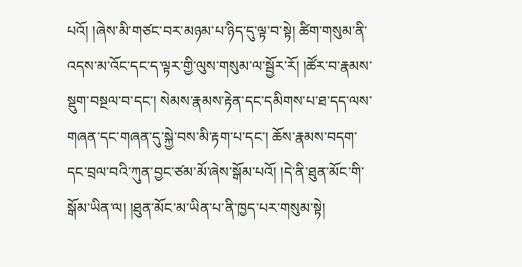པའོ། །ཞེས་མི་གཙང་བར་མཉམ་པ་ཉིད་དུ་ལྟ་བ་སྟེ། ཚིག་གསུམ་ནི་འདས་མ་འོང་དང་ད་ལྟར་གྱི་ལུས་གསུམ་ལ་སྦྱོར་རོ། །ཚོར་བ་རྣམས་སྡུག་བསྔལ་བ་དང་། སེམས་རྣམས་རྟེན་དང་དམིགས་པ་ཐ་དད་ལས་གཞན་དང་གཞན་དུ་སྐྱེ་བས་མི་རྟག་པ་དང་། ཆོས་རྣམས་བདག་དང་བྲལ་བའི་ཀུན་བྱང་ཙམ་མོ་ཞེས་སྒོམ་པའོ། །དེ་ནི་ཐུན་མོང་གི་སྒོམ་ཡིན་ལ། །ཐུན་མོང་མ་ཡིན་པ་ནི་ཁྱད་པར་གསུམ་སྟེ།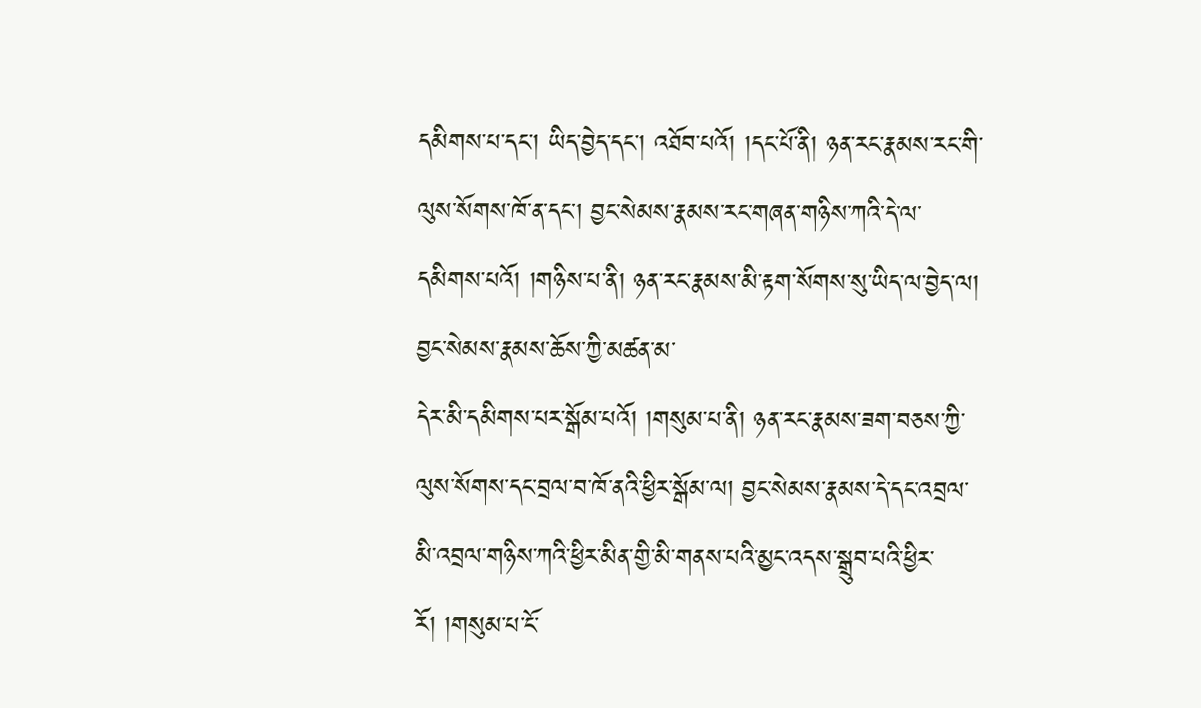དམིགས་པ་དང་། ཡིད་བྱེད་དང་། འཐོབ་པའོ། །དང་པོ་ནི། ཉན་རང་རྣམས་རང་གི་ལུས་སོགས་ཁོ་ན་དང་། བྱང་སེམས་རྣམས་རང་གཞན་གཉིས་ཀའི་དེ་ལ་དམིགས་པའོ། །གཉིས་པ་ནི། ཉན་རང་རྣམས་མི་རྟག་སོགས་སུ་ཡིད་ལ་བྱེད་ལ། བྱང་སེམས་རྣམས་ཆོས་ཀྱི་མཚན་མ་
དེར་མི་དམིགས་པར་སྒོམ་པའོ། །གསུམ་པ་ནི། ཉན་རང་རྣམས་ཟག་བཅས་ཀྱི་ལུས་སོགས་དང་བྲལ་བ་ཁོ་ནའི་ཕྱིར་སྒོམ་ལ། བྱང་སེམས་རྣམས་དེ་དང་འབྲལ་མི་འབྲལ་གཉིས་ཀའི་ཕྱིར་མིན་གྱི་མི་གནས་པའི་མྱང་འདས་སྒྲུབ་པའི་ཕྱིར་རོ། །གསུམ་པ་ངོ་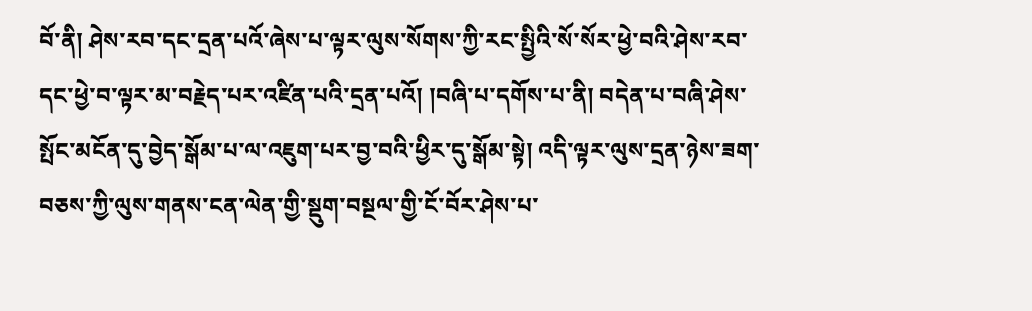བོ་ནི། ཤེས་རབ་དང་དྲན་པའོ་ཞེས་པ་ལྟར་ལུས་སོགས་ཀྱི་རང་སྤྱིའི་སོ་སོར་ཕྱེ་བའི་ཤེས་རབ་དང་ཕྱེ་བ་ལྟར་མ་བརྗེད་པར་འཛིན་པའི་དྲན་པའོ། །བཞི་པ་དགོས་པ་ནི། བདེན་པ་བཞི་ཤེས་སྤོང་མངོན་དུ་བྱེད་སྒོམ་པ་ལ་འཇུག་པར་བྱ་བའི་ཕྱིར་དུ་སྒོམ་སྟེ། འདི་ལྟར་ལུས་དྲན་ཉེས་ཟག་བཅས་ཀྱི་ལུས་གནས་ངན་ལེན་གྱི་སྡུག་བསྔལ་གྱི་ངོ་བོར་ཤེས་པ་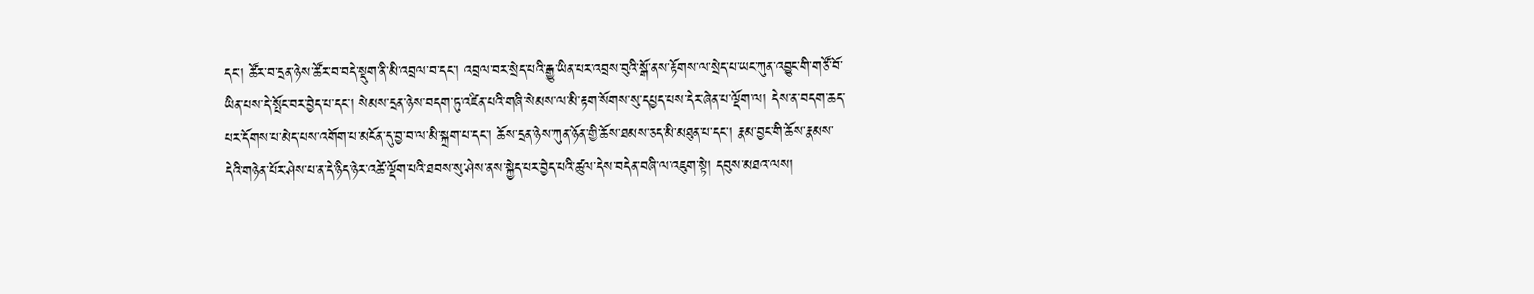དང་། ཚོར་བ་དྲན་ཉེས་ཚོར་བ་བདེ་སྡུག་ནི་མི་འབྲལ་བ་དང་། འབྲལ་བར་སྲེད་པའི་རྒྱུ་ཡིན་པར་འབྲས་བུའི་སྒོ་ནས་རྟོགས་ལ་སྲེད་པ་ཡང་ཀུན་འབྱུང་གི་གཙོ་བོ་ཡིན་པས་དེ་སྤོང་བར་བྱེད་པ་དང་། སེམས་དྲན་ཉེས་བདག་ཏུ་འཛིན་པའི་གཞི་སེམས་ལ་མི་རྟག་སོགས་སུ་དཔྱད་པས་དེར་ཞེན་པ་ལྡོག་ལ། དེས་ན་བདག་ཆད་པར་དོགས་པ་མེད་པས་འགོག་པ་མངོན་དུ་བྱ་བ་ལ་མི་སྐྲག་པ་དང་། ཆོས་དྲན་ཉེས་ཀུན་ཉོན་གྱི་ཆོས་ཐམས་ཅད་མི་མཐུན་པ་དང་། རྣམ་བྱང་གི་ཆོས་རྣམས་དེའི་གཉེན་པོར་ཤེས་པ་ན་དེ་ཉིད་ཉེར་འཚེ་ལྡོག་པའི་ཐབས་སུ་ཤེས་ནས་སྐྱེད་པར་བྱེད་པའི་ཚུལ་དེས་བདེན་བཞི་ལ་འཇུག་སྟེ། དབུས་མཐའ་ལས།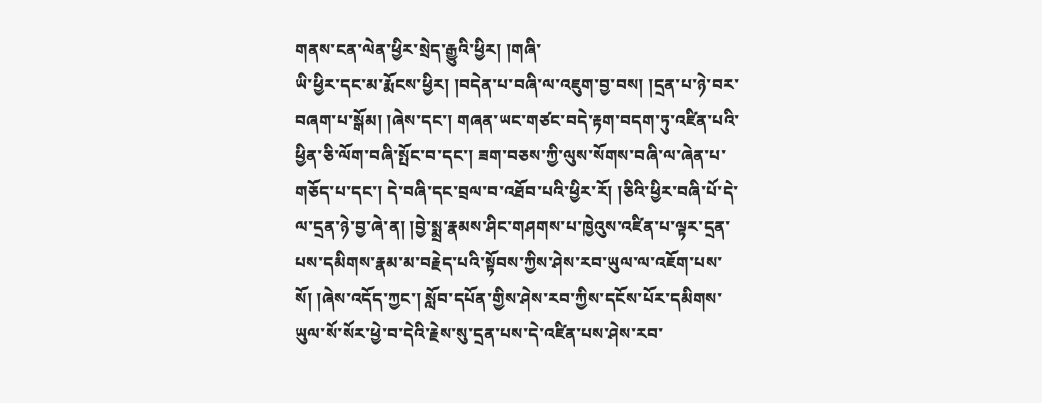གནས་ངན་ལེན་ཕྱིར་སྲེད་རྒྱུའི་ཕྱིར། །གཞི་
ཡི་ཕྱིར་དང་མ་རྨོངས་ཕྱིར། །བདེན་པ་བཞི་ལ་འཇུག་བྱ་བས། །དྲན་པ་ཉེ་བར་བཞག་པ་སྒོམ། །ཞེས་དང་། གཞན་ཡང་གཙང་བདེ་རྟག་བདག་ཏུ་འཛིན་པའི་ཕྱིན་ཅི་ལོག་བཞི་སྤོང་བ་དང་། ཟག་བཅས་ཀྱི་ལུས་སོགས་བཞི་ལ་ཞེན་པ་གཅོད་པ་དང་། དེ་བཞི་དང་བྲལ་བ་འཐོབ་པའི་ཕྱིར་རོ། །ཅིའི་ཕྱིར་བཞི་པོ་དེ་ལ་དྲན་ཉེ་བྱ་ཞེ་ན། །བྱེ་སྨྲ་རྣམས་ཤིང་གཤགས་པ་ཁྱེའུས་འཛིན་པ་ལྟར་དྲན་པས་དམིགས་རྣམ་མ་བརྗེད་པའི་སྟོབས་ཀྱིས་ཤེས་རབ་ཡུལ་ལ་འཇོག་པས་སོ། །ཞེས་འདོད་ཀྱང་། སློབ་དཔོན་གྱིས་ཤེས་རབ་ཀྱིས་དངོས་པོར་དམིགས་ཡུལ་སོ་སོར་ཕྱེ་བ་དེའི་རྗེས་སུ་དྲན་པས་དེ་འཛིན་པས་ཤེས་རབ་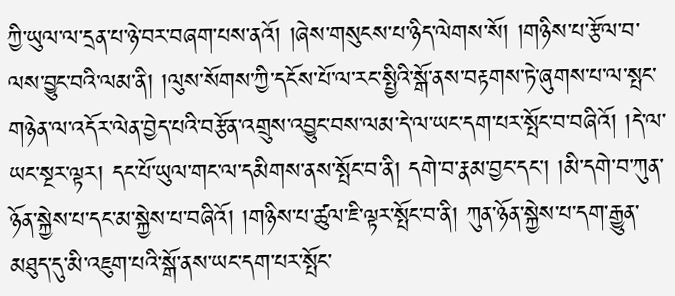ཀྱི་ཡུལ་ལ་དྲན་པ་ཉེ་བར་བཞག་པས་ནའོ། །ཞེས་གསུངས་པ་ཉིད་ལེགས་སོ། །གཉིས་པ་རྩོལ་བ་ལས་བྱུང་བའི་ལམ་ནི། །ལུས་སོགས་ཀྱི་དངོས་པོ་ལ་རང་སྤྱིའི་སྒོ་ནས་བརྟགས་ཏེ་ཞུགས་པ་ལ་སྤང་གཉེན་ལ་འདོར་ལེན་བྱེད་པའི་བརྩོན་འགྲུས་འབྱུང་བས་ལམ་དེ་ལ་ཡང་དག་པར་སྤོང་བ་བཞིའོ། །དེ་ལ་ཡང་སྔར་ལྟར། དང་པོ་ཡུལ་གང་ལ་དམིགས་ནས་སྤོང་བ་ནི། དགེ་བ་རྣམ་བྱང་དང་། །མི་དགེ་བ་ཀུན་ཉོན་སྐྱེས་པ་དང་མ་སྐྱེས་པ་བཞིའོ། །གཉིས་པ་ཚུལ་ཇི་ལྟར་སྤོང་བ་ནི། ཀུན་ཉོན་སྐྱེས་པ་དག་རྒྱུན་མཐུད་དུ་མི་འཇུག་པའི་སྒོ་ནས་ཡང་དག་པར་སྤོང་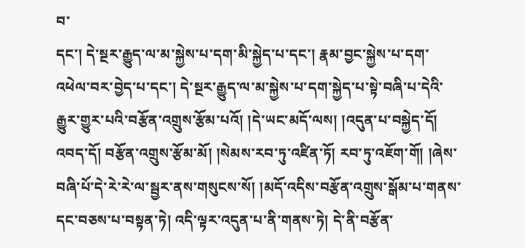བ་
དང་། དེ་སྔར་རྒྱུད་ལ་མ་སྐྱེས་པ་དག་མི་སྐྱེད་པ་དང་། རྣམ་བྱང་སྐྱེས་པ་དག་འཕེལ་བར་བྱེད་པ་དང་། དེ་སྔར་རྒྱུད་ལ་མ་སྐྱེས་པ་དག་སྐྱེད་པ་སྟེ་བཞི་པ་དེའི་རྒྱུར་གྱུར་པའི་བརྩོན་འགྲུས་རྩོམ་པའོ། །དེ་ཡང་མདོ་ལས། །འདུན་པ་བསྐྱེད་དོ། འབད་དོ། བརྩོན་འགྲུས་རྩོམ་མོ། །སེམས་རབ་ཏུ་འཛིན་ཏོ། རབ་ཏུ་འཇོག་གོ། །ཞེས་བཞི་པོ་དེ་རེ་རེ་ལ་སྦྱར་ནས་གསུངས་སོ། །མདོ་འདིས་བརྩོན་འགྲུས་སྒོམ་པ་གནས་དང་བཅས་པ་བསྟན་ཏེ། འདི་ལྟར་འདུན་པ་ནི་གནས་ཏེ། དེ་ནི་བརྩོན་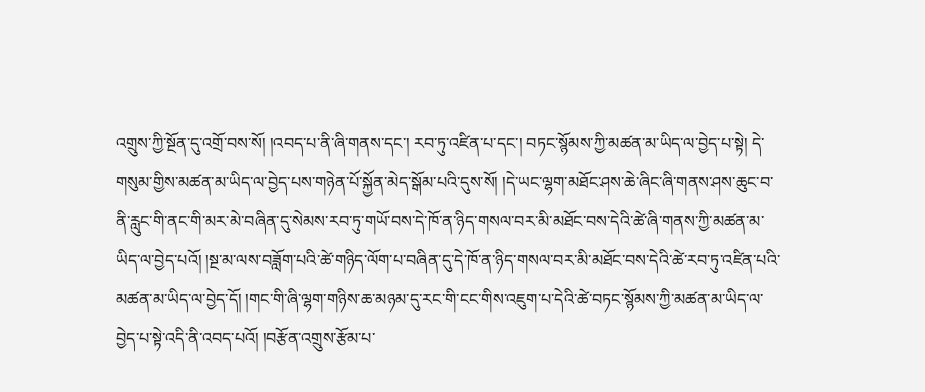འགྲུས་ཀྱི་སྔོན་དུ་འགྲོ་བས་སོ། །འབད་པ་ནི་ཞི་གནས་དང་། རབ་ཏུ་འཛིན་པ་དང་། བཏང་སྙོམས་ཀྱི་མཚན་མ་ཡིད་ལ་བྱེད་པ་སྟེ། དེ་གསུམ་གྱིས་མཚན་མ་ཡིད་ལ་བྱེད་པས་གཉེན་པོ་སྐྱོན་མེད་སྒོམ་པའི་དུས་སོ། །དེ་ཡང་ལྷག་མཐོང་ཤས་ཆེ་ཞིང་ཞི་གནས་ཤས་ཆུང་བ་ནི་རླུང་གི་ནང་གི་མར་མེ་བཞིན་དུ་སེམས་རབ་ཏུ་གཡོ་བས་དེ་ཁོ་ན་ཉིད་གསལ་བར་མི་མཐོང་བས་དེའི་ཚེ་ཞི་གནས་ཀྱི་མཚན་མ་ཡིད་ལ་བྱེད་པའོ། །སྔ་མ་ལས་བཟློག་པའི་ཚེ་གཉིད་ལོག་པ་བཞིན་དུ་དེ་ཁོ་ན་ཉིད་གསལ་བར་མི་མཐོང་བས་དེའི་ཚེ་རབ་ཏུ་འཛིན་པའི་མཚན་མ་ཡིད་ལ་བྱེད་དོ། །གང་གི་ཞི་ལྷག་གཉིས་ཆ་མཉམ་དུ་རང་གི་ངང་གིས་འཇུག་པ་དེའི་ཚེ་བཏང་སྙོམས་ཀྱི་མཚན་མ་ཡིད་ལ་བྱེད་པ་སྟེ་འདི་ནི་འབད་པའོ། །བརྩོན་འགྲུས་རྩོམ་པ་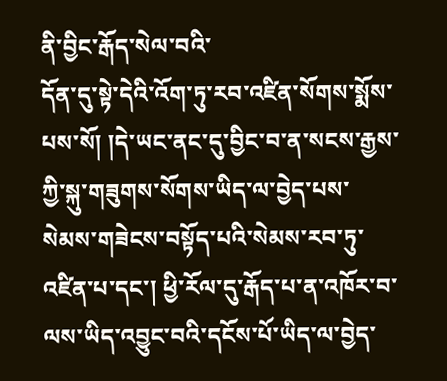ནི་བྱིང་རྒོད་སེལ་བའི་
དོན་དུ་སྟེ་དེའི་འོག་ཏུ་རབ་འཛིན་སོགས་སྨོས་པས་སོ། །དེ་ཡང་ནང་དུ་བྱིང་བ་ན་སངས་རྒྱས་ཀྱི་སྐུ་གཟུགས་སོགས་ཡིད་ལ་བྱེད་པས་སེམས་གཟེངས་བསྟོད་པའི་སེམས་རབ་ཏུ་འཛིན་པ་དང་། ཕྱི་རོལ་དུ་རྒོད་པ་ན་འཁོར་བ་ལས་ཡིད་འབྱུང་བའི་དངོས་པོ་ཡིད་ལ་བྱེད་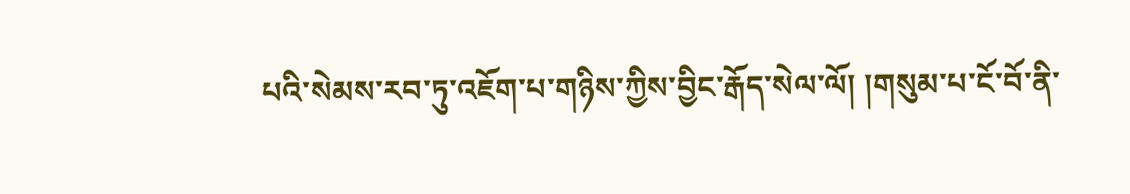པའི་སེམས་རབ་ཏུ་འཇོག་པ་གཉིས་ཀྱིས་བྱིང་རྒོད་སེལ་ལོ། །གསུམ་པ་ངོ་བོ་ནི་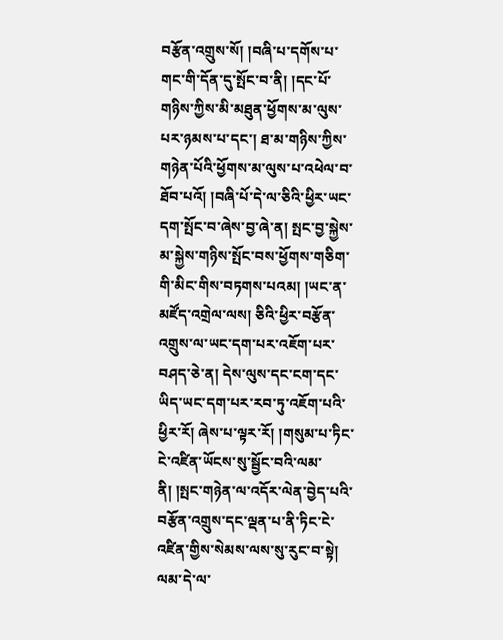བརྩོན་འགྲུས་སོ། །བཞི་པ་དགོས་པ་གང་གི་དོན་དུ་སྤོང་བ་ནི། །དང་པོ་གཉིས་ཀྱིས་མི་མཐུན་ཕྱོགས་མ་ལུས་པར་ཉམས་པ་དང་། ཐ་མ་གཉིས་ཀྱིས་གཉེན་པོའི་ཕྱོགས་མ་ལུས་པ་འཕེལ་བ་ཐོབ་པའོ། །བཞི་པོ་དེ་ལ་ཅིའི་ཕྱིར་ཡང་དག་སྤོང་བ་ཞེས་བྱ་ཞེ་ན། སྤང་བྱ་སྐྱེས་མ་སྐྱེས་གཉིས་སྤོང་བས་ཕྱོགས་གཅིག་གི་མིང་གིས་བཏགས་པའམ། །ཡང་ན་མཛོད་འགྲེལ་ལས། ཅིའི་ཕྱིར་བརྩོན་འགྲུས་ལ་ཡང་དག་པར་འཇོག་པར་བཤད་ཅེ་ན། དེས་ལུས་དང་ངག་དང་ཡིད་ཡང་དག་པར་རབ་ཏུ་འཇོག་པའི་ཕྱིར་རོ། ཞེས་པ་ལྟར་རོ། །གསུམ་པ་ཏིང་ངེ་འཛིན་ཡོངས་སུ་སྦྱོང་བའི་ལམ་ནི། །སྤང་གཉེན་ལ་འདོར་ལེན་བྱེད་པའི་བརྩོན་འགྲུས་དང་ལྡན་པ་ནི་ཏིང་ངེ་འཛིན་གྱིས་སེམས་ལས་སུ་རུང་བ་སྟེ། ལམ་དེ་ལ་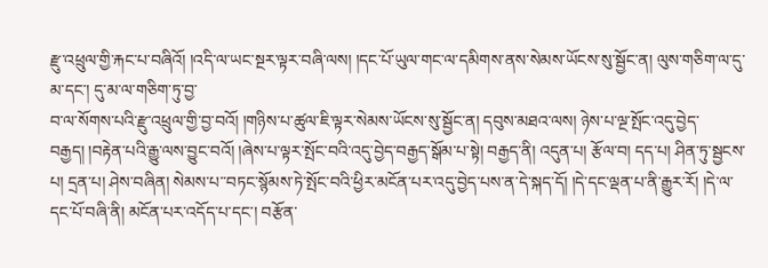རྫུ་འཕྲུལ་གྱི་རྐང་པ་བཞིའོ། །འདི་ལ་ཡང་སྔར་ལྟར་བཞི་ལས། །དང་པོ་ཡུལ་གང་ལ་དམིགས་ནས་སེམས་ཡོངས་སུ་སྦྱོང་ན། ལུས་གཅིག་ལ་དུ་མ་དང་། དུ་མ་ལ་གཅིག་ཏུ་བྱ་
བ་ལ་སོགས་པའི་རྫུ་འཕྲུལ་གྱི་བྱ་བའོ། །གཉིས་པ་ཚུལ་ཇི་ལྟར་སེམས་ཡོངས་སུ་སྦྱོང་ན། དབུས་མཐའ་ལས། ཉེས་པ་ལྔ་སྤོང་འདུ་བྱེད་བརྒྱད། །བརྟེན་པའི་རྒྱུ་ལས་བྱུང་བའོ། །ཞེས་པ་ལྟར་སྤོང་བའི་འདུ་བྱེད་བརྒྱད་སྒོམ་པ་སྟེ། བརྒྱད་ནི། འདུན་པ། རྩོལ་བ། དད་པ། ཤིན་ཏུ་སྦྱངས་པ། དྲན་པ། ཤེས་བཞིན། སེམས་པ་་བཏང་སྙོམས་ཏེ་སྤོང་བའི་ཕྱིར་མངོན་པར་འདུ་བྱེད་པས་ན་དེ་སྐད་དོ། །དེ་དང་ལྡན་པ་ནི་རྒྱུར་རོ། །དེ་ལ་དང་པོ་བཞི་ནི། མངོན་པར་འདོད་པ་དང་། བརྩོན་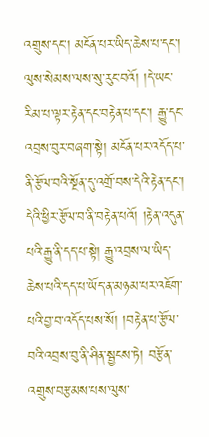འགྲུས་དང་། མངོན་པར་ཡིད་ཆེས་པ་དང་། ལུས་སེམས་ལས་སུ་རུང་བའོ། །དེ་ཡང་རིམ་པ་ལྟར་རྟེན་དང་བརྟེན་པ་དང་། རྒྱུ་དང་འབྲས་བུར་བཞག་སྟེ། མངོན་པར་འདོད་པ་ནི་རྩོལ་བའི་སྔོན་དུ་འགྲོ་བས་དེའི་རྟེན་དང་། དེའི་ཕྱིར་རྩོལ་བ་ནི་བརྟེན་པའོ། །རྟེན་འདུན་པའི་རྒྱུ་ནི་དད་པ་སྟེ། རྒྱུ་འབྲས་ལ་ཡིད་ཆེས་པའི་དད་པ་ཡོད་ན་མཉམ་པར་འཇོག་པའི་བྱ་བ་འདོད་པས་སོ། །བརྟེན་པ་རྩོལ་བའི་འབྲས་བུ་ནི་ཤིན་སྦྱངས་ཏེ། བརྩོན་འགྲུས་བརྩམས་པས་ལུས་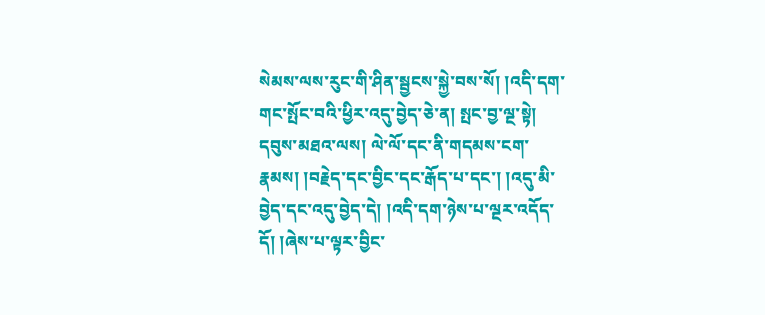སེམས་ལས་རུང་གི་ཤིན་སྦྱངས་སྐྱེ་བས་སོ། །འདི་དག་གང་སྤོང་བའི་ཕྱིར་འདུ་བྱེད་ཅེ་ན། སྤང་བྱ་ལྔ་སྟེ། དབུས་མཐའ་ལས། ལེ་ལོ་དང་ནི་གདམས་ངག་རྣམས། །བརྗེད་དང་བྱིང་དང་རྒོད་པ་དང་། །འདུ་མི་བྱེད་དང་འདུ་བྱེད་དེ། །འདི་དག་ཉེས་པ་ལྔར་འདོད་དོ། །ཞེས་པ་ལྟར་བྱིང་